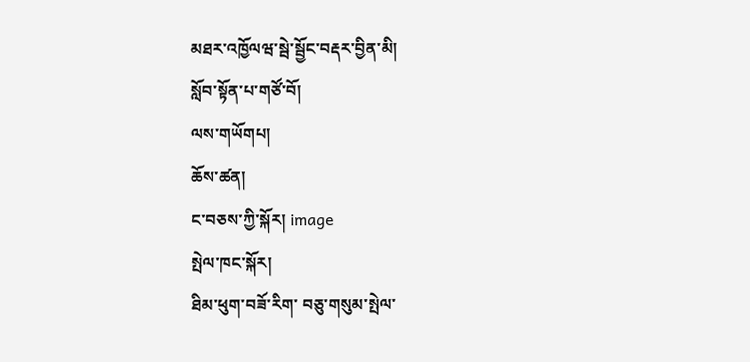མཐར་འཁྱོལཝ་སྦེ་སྦྱོང་བརྡར་བྱིན་མི།
སློབ་སྟོན་པ་གཙོ་བོ།
ལས་གཡོགཔ།
ཆོས་ཚན།
ང་བཅས་ཀྱི་སྐོར། image
སྤེལ་ཁང་སྐོར།
ཐིམ་ཕུག་བཟོ་རིག་ བཅུ་གསུམ་སྤེལ་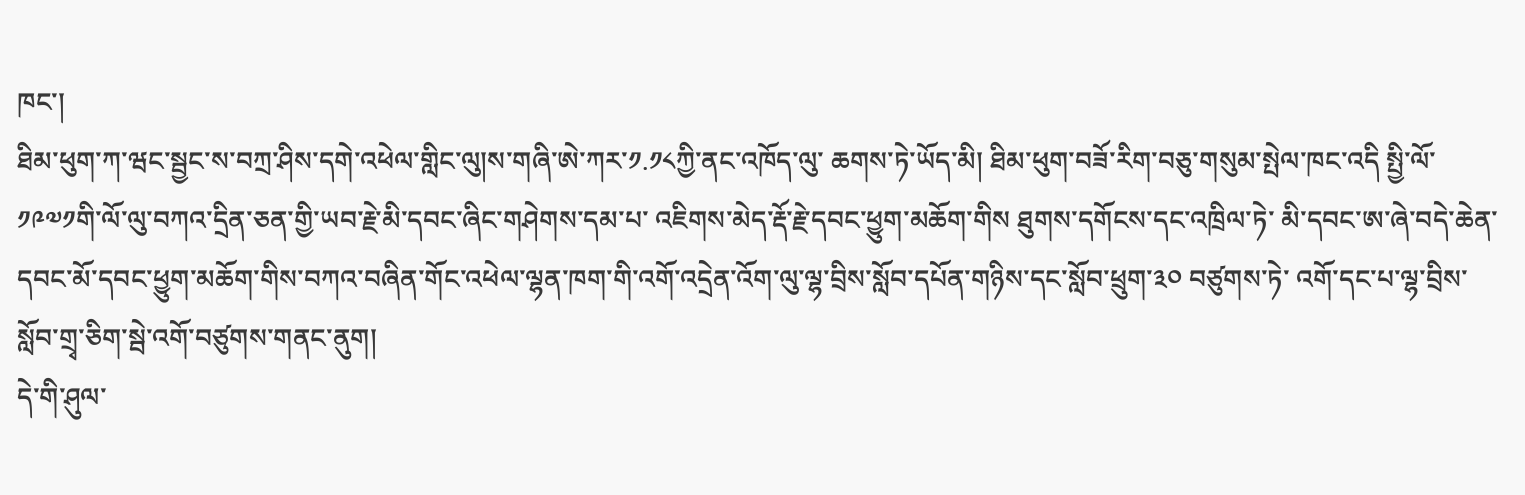ཁང་།
ཐིམ་ཕུག་ཀ་ཝང་སྦྱང་ས་བཀྲ་ཤིས་དགེ་འཕེལ་གླིང་ལུ།ས་གཞི་ཨེ་ཀར་༡.༡༨ཀྱི་ནང་འཁོད་ལུ་ ཆགས་ཏེ་ཡོད་མི། ཐིམ་ཕུག་བཟོ་རིག་བཅུ་གསུམ་སྤེལ་ཁང་འདི སྤྱི་ལོ་༡༩༧༡གི་ལོ་ལུ་བཀའ་དྲིན་ཅན་གྱི་ཡབ་རྗེ་མི་དབང་ཞིང་གཤེགས་དམ་པ་ འཇིགས་མེད་རྡོ་རྗེ་དབང་ཕྱུག་མཆོག་གིས ཐུགས་དགོངས་དང་འཁྲིལ་ཏེ་ མི་དབང་ཨ་ཞེ་བདེ་ཆེན་དབང་མོ་དབང་ཕྱུག་མཆོག་གིས་བཀའ་བཞིན་གོང་འཕེལ་ལྷན་ཁག་གི་འགོ་འདྲེན་འོག་ལུ་ལྷ་བྲིས་སློབ་དཔོན་གཉིས་དང་སློབ་ཕྲུག་༣༠ བཙུགས་ཏེ་ འགོ་དང་པ་ལྷ་བྲིས་སློབ་གྲྭ་ཅིག་སྦེ་འགོ་བཙུགས་གནང་ནུག།
དེ་གི་ཤུལ་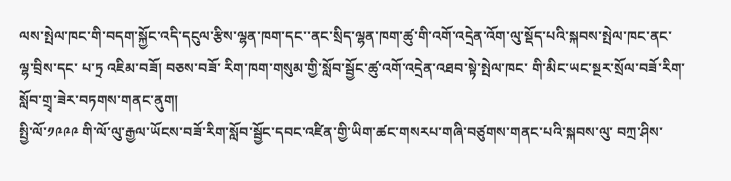ལས་སྤེལ་ཁང་གི་བདག་སྐྱོང་འདི་དངུལ་རྩིས་ལྷན་ཁག་དང་་ནང་སྲིད་ལྷན་ཁག་ཚུ་གི་འགོ་འདྲེན་འོག་ལུ་སྡོད་པའི་སྐབས་སྤེལ་ཁང་ནང་ལྷ་བྲིས་དང་ པ་ཏྲ འཇིམ་བཟོ། བཅས་བཟོ་ རིག་ཁག་གསུམ་གྱི་སློབ་སྦྱོང་ཚུ་འགོ་འདྲེན་འཐབ་སྟེ་སྤེལ་ཁང་ གི་མིང་ཡང་སྔར་སྲོལ་བཟོ་རིག་སློབ་གྲྭ་ཟེར་བཏགས་གནང་ནུག།
སྤྱི་ལོ་༡༩༩༩ གི་ལོ་ལུ་རྒྱལ་ཡོངས་བཟོ་རིག་སློབ་སྦྱོང་དབང་འཛིན་གྱི་ཡིག་ཚང་གསརཔ་གཞི་བཙུགས་གནང་པའི་སྐབས་ལུ་ བཀྲ་ཤིས་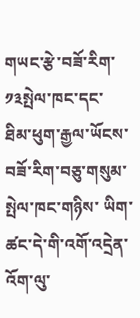གཡང་རྩེ་བཟོ་རིག་༡༣སྤེལ་ཁང་དང་ ཐིམ་ཕུག་རྒྱལ་ཡོངས་བཟོ་རིག་བཅུ་གསུམ་སྤེལ་ཁང་གཉིས་ ཡིག་ཚང་དེ་གི་འགོ་འདྲེན་འོག་ལུ་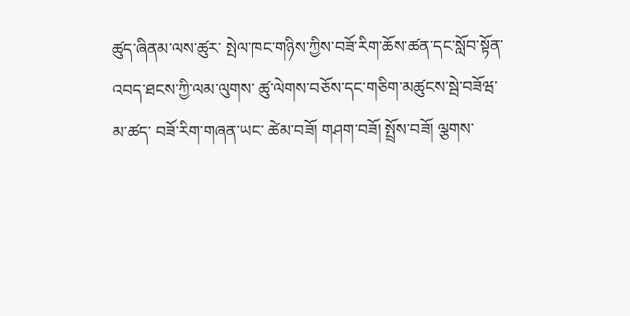ཚུད་ཞིནམ་ལས་ཚུར་ སྤེལ་ཁང་གཉིས་ཀྱིས་བཟོ་རིག་ཆོས་ཚན་དང་སློབ་སྟོན་འབད་ཐངས་ཀྱི་ལམ་ལུགས་ ཚུ་ལེགས་བཅོས་དང་གཅིག་མཚུངས་སྦེ་བཟོཝ་མ་ཚད་ བཟོ་རིག་གཞན་ཡང་ ཚེམ་བཟོ། གཤག་བཟོ། སྤྲོས་བཟོ། ལྕགས་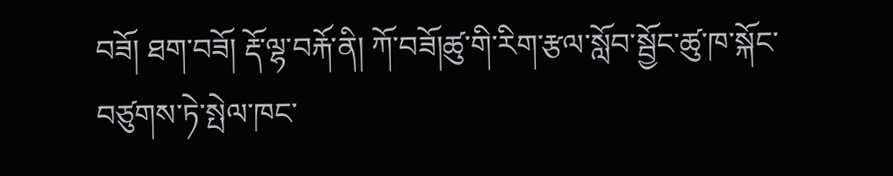བཟོ། ཐག་བཟོ། རྡོ་ལྷ་བརྐོ་ནི། ཀོ་བཟོ།ཚུ་གི་རིག་རྩལ་སློབ་སྦྱོང་ཚུ་ཁ་སྐོང་བཙུགས་ཏེ་སྤེལ་ཁང་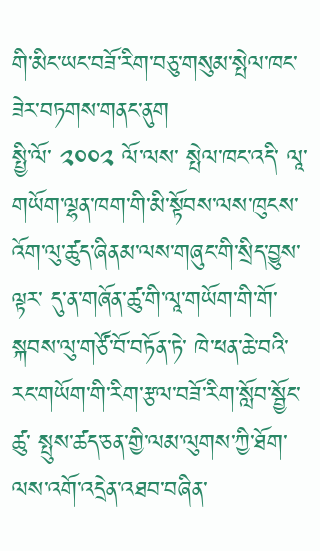གི་མིང་ཡང་བཟོ་རིག་བཅུ་གསུམ་སྤེལ་ཁང་ཟེར་བཏགས་གནང་ནུག
སྤྱི་ལོ་ ༢༠༠༢ ལོ་ལས་ སྤེལ་ཁང་འདི་ ལཱ་གཡོག་ལྷན་ཁག་གི་མི་སྟོབས་ལས་ཁུངས་འོག་ལུ་ཚུད་ཞིནམ་ལས་གཞུང་གི་སྲིད་བྱུས་ལྟར་ དུ་ན་གཞོན་ཚུ་གི་ལཱ་གཡོག་གི་གོ་སྐབས་ལུ་གཙོ་བོ་བཏོན་ཏེ་ ཁེ་ཕན་ཆེ་བའི་རང་གཡོག་གི་རིག་རྩལ་བཟོ་རིག་སློབ་སྦྱོང་ཚུ་ སྤུས་ཚད་ཅན་གྱི་ལམ་ལུགས་ཀྱི་ཐོག་ལས་འགོ་འདྲེན་འཐབ་བཞིན་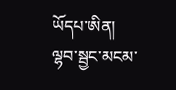ཡོདཔ་ཨིན།
ལྷབ་སྦྱང་མངམ་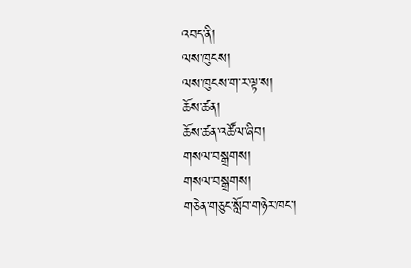འབད་ནི།
ལས་ཁུངས།
ལས་ཁུངས་ག་ར་ལྟ་ས།
ཆོས་ཚན།
ཆོས་ཚན་འཚོལ་ཞིབ།
གསལ་བསྒྲགས།
གསལ་བསྒྲགས།
གཅེན་གཅུང་སློབ་གཉེར་ཁང་།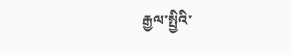རྒྱལ་སྤྱིའི་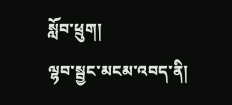སློབ་ཕྲུག།
ལྷབ་སྦྱང་མངམ་འབད་ནི།